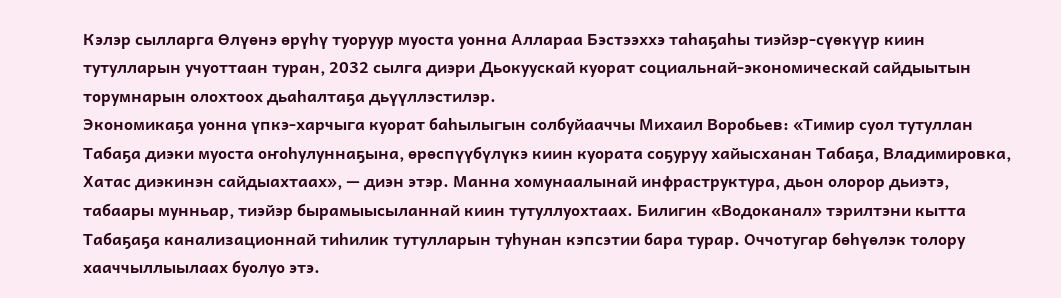Кэлэр сылларга Өлүөнэ өрүһү туоруур муоста уонна Аллараа Бэстээххэ таһаҕаһы тиэйэр-сүөкүүр киин тутулларын учуоттаан туран, 2032 сылга диэри Дьокуускай куорат социальнай-экономическай сайдыытын торумнарын олохтоох дьаһалтаҕа дьүүллэстилэр.
Экономикаҕа уонна үпкэ-харчыга куорат баһылыгын солбуйааччы Михаил Воробьев: «Тимир суол тутуллан Табаҕа диэки муоста оҥоһулуннаҕына, өрөспүүбүлүкэ киин куората соҕуруу хайысханан Табаҕа, Владимировка, Хатас диэкинэн сайдыахтаах», — диэн этэр. Манна хомунаалынай инфраструктура, дьон олорор дьиэтэ, табаары мунньар, тиэйэр бырамыысыланнай киин тутуллуохтаах. Билигин «Водоканал» тэрилтэни кытта Табаҕаҕа канализационнай тиһилик тутулларын туһунан кэпсэтии бара турар. Оччотугар бөһүөлэк толору хааччыллыылаах буолуо этэ.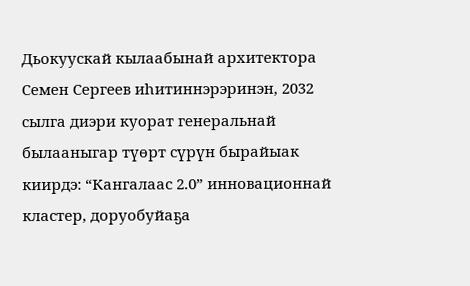Дьокуускай кылаабынай архитектора Семен Сергеев иһитиннэрэринэн, 2032 сылга диэри куорат генеральнай былааныгар түөрт сүрүн бырайыак киирдэ: “Кангалаас 2.0” инновационнай кластер, доруобуйаҕа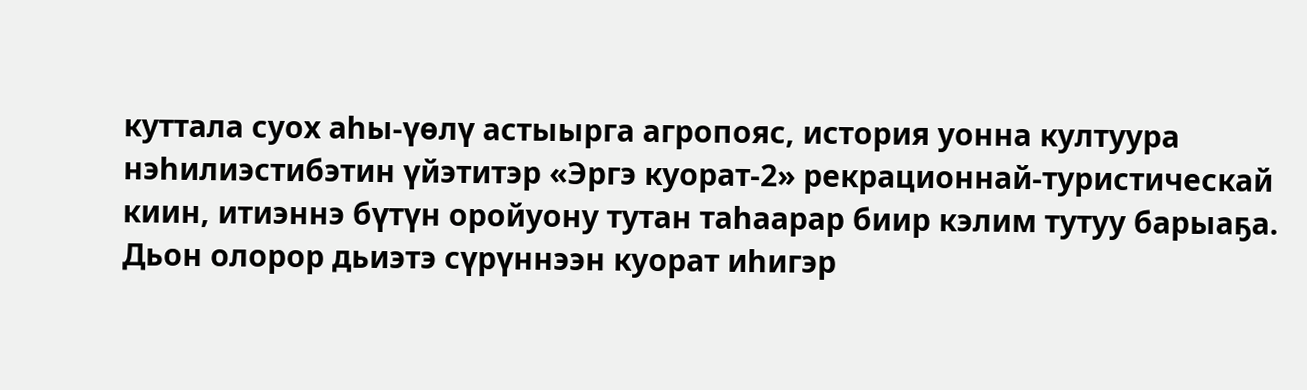куттала суох аһы-үөлү астыырга агропояс, история уонна култуура нэһилиэстибэтин үйэтитэр «Эргэ куорат-2» рекрационнай-туристическай киин, итиэннэ бүтүн оройуону тутан таһаарар биир кэлим тутуу барыаҕа.
Дьон олорор дьиэтэ сүрүннээн куорат иһигэр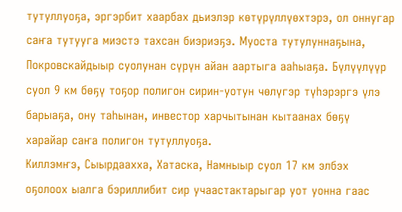тутуллуоҕа, эргэрбит хаарбах дьиэлэр көтүрүллүөхтэрэ, ол оннугар саҥа тутууга миэстэ тахсан биэриэҕэ. Муоста тутулуннаҕына, Покровскайдыыр суолунан сүрүн айан аартыга ааһыаҕа. Бүлүүлүүр суол 9 км бөҕү тоҕор полигон сирин-уотун чөлүгэр түһэрэргэ үлэ барыаҕа, ону таһынан, инвестор харчытынан кытаанах бөҕү харайар саҥа полигон тутуллуоҕа.
Киллэмҥэ, Сыырдаахха, Хатаска, Намныыр суол 17 км элбэх оҕолоох ыалга бэриллибит сир учаастактарыгар уот уонна гаас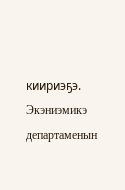киириэҕэ. Экэниэмикэ департаменын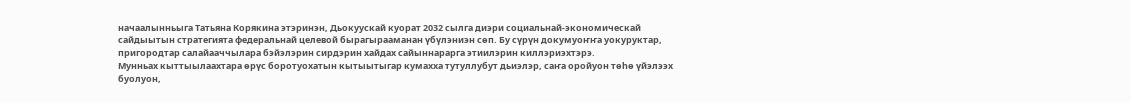начаалынньыга Татьяна Корякина этэринэн, Дьокуускай куорат 2032 сылга диэри социальнай-экономическай сайдыытын стратегията федеральнай целевой бырагырааманан үбүлэниэн сөп. Бу сүрүн докумуоҥҥа уокуруктар, пригородтар салайааччылара бэйэлэрин сирдэрин хайдах сайыннарарга этиилэрин киллэриэхтэрэ.
Мунньах кыттыылаахтара өрүс боротуохатын кытыытыгар кумахха тутуллубут дьиэлэр, саҥа оройуон төһө үйэлээх буолуон,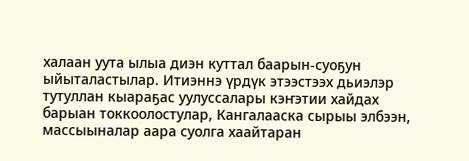халаан уута ылыа диэн куттал баарын-суоҕун ыйыталастылар. Итиэннэ үрдүк этээстээх дьиэлэр тутуллан кыараҕас уулуссалары кэҥэтии хайдах барыан токкоолостулар, Кангалааска сырыы элбээн, массыыналар аара суолга хаайтаран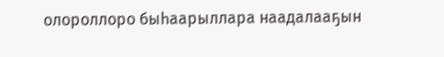олороллоро быһаарыллара наадалааҕын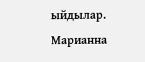ыйдылар.
Марианна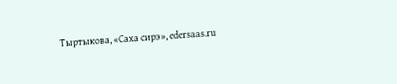Тыртыкова, «Саха сирэ», edersaas.ru